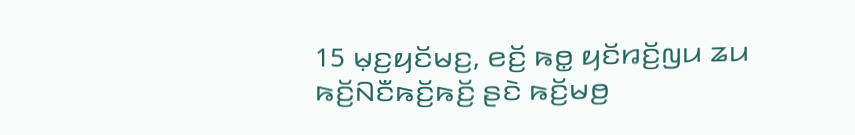15 ꤗ꤫ꤢ꤬ꤟꤢꤩꤗꤢ꤬, ꤕꤢꤩ꤬ ꤒꤥ꤭ ꤟꤢꤩꤙꤢꤩ꤬ꤜꤣ ꤘꤣ ꤒꤢꤩ꤬ꤡꤢꤪꤒꤢꤩ꤬ꤒꤢꤩ꤬ ꤔꤢꤧ ꤒꤢꤩ꤬ꤗꤥ꤬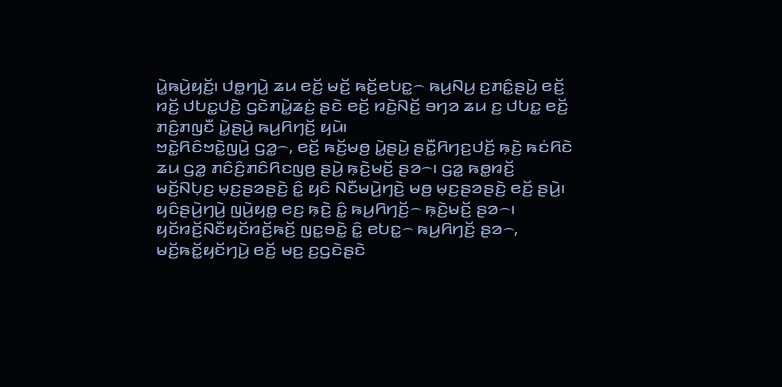ꤣꤧ꤭ꤒꤣꤧ꤬ꤟꤢꤩ꤬꤯ ꤓꤥ꤭ꤚꤣꤧ꤬ ꤘꤣ ꤕꤢꤩ꤬ ꤗꤢꤩ꤬ ꤒꤢꤩ꤬ꤕꤝꤢ꤭꤮ ꤒꤣ꤬ꤡꤣ꤬ ꤢ꤬ꤊꤢꤨ꤭ꤔꤣꤧ꤬ ꤕꤢꤩ꤬ ꤙꤢꤩ꤬ ꤓꤝꤢ꤭ꤓꤢꤧ꤬ ꤞꤢꤧꤊꤣꤧ꤭ꤘꤢꤦ꤬ ꤔꤢꤧ ꤕꤢꤩ꤬ ꤙꤢꤧ꤬ꤡꤢꤩ꤬ ꤋꤚꤤ ꤘꤣ ꤢ꤬ ꤓꤝꤢ꤭ ꤕꤢꤩ꤬ ꤊꤢꤨ꤬ꤊꤜꤢꤪ ꤣꤧ꤭ꤔꤣꤧ꤬ ꤒꤣ꤬ꤖꤚꤢꤩ꤬ ꤟꤣꤧ꤯
ꤠꤢꤧ꤭ꤖꤢꤨꤠꤢꤧ꤭ꤜꤣꤧ꤬ ꤞꤤ꤭꤮, ꤕꤢꤩ꤬ ꤒꤢꤩ꤬ꤗꤥ꤬ ꤣꤧ꤭ꤔꤣꤧ꤬ ꤔꤢꤪ꤭ꤖꤚꤢ꤬ꤓꤢꤩ꤬ ꤒ꤫ꤢꤧ꤬ ꤒꤢꤦꤖꤢꤧ ꤘꤣ ꤞꤤ꤭ ꤊꤢꤨꤢꤨ꤬ꤊꤢꤨꤖꤢꤜꤥ꤬ ꤔꤣꤧ꤬ ꤒ꤫ꤢꤧ꤬ꤗꤢꤩ꤬ ꤔꤤ꤮꤯ ꤞꤤ꤭ ꤒꤥ꤭ꤙꤢꤩ꤬ ꤗꤢꤩ꤬ꤡꤝ꤫ꤢ꤬ ꤗ꤫ꤢ꤬ꤔꤤꤔꤢꤧ꤬ ꤢꤨ꤭ ꤟꤢꤨ ꤡꤢꤪꤗꤣꤧ꤬ꤚꤢꤧ꤬ ꤗꤥ꤬ ꤗ꤫ꤢ꤬ꤔꤤꤔꤢꤧ꤬ ꤕꤢꤩ꤬ ꤔꤣꤧ꤬꤯
ꤟꤢꤨꤔꤣꤧ꤬ꤚꤣꤧ꤬ ꤜꤣꤧ꤬ꤟꤥ꤭ ꤕꤢ꤬ ꤒ꤫ꤢꤧ꤬ ꤢꤨ꤭ ꤒꤣ꤬ꤖꤚꤢꤩ꤬꤮ ꤒ꤫ꤢꤧ꤬ꤗꤢꤩ꤬ ꤔꤤ꤮꤯ ꤟꤢꤩꤙꤢꤩ꤬ꤡꤢꤪꤟꤢꤩꤙꤢꤩ꤬ꤒꤢꤩ꤬ ꤜꤢ꤭ꤋꤢꤧ꤭ ꤢꤨ꤭ ꤕꤝꤢ꤭꤮ ꤒꤣ꤬ꤖꤚꤢꤩ꤬ ꤔꤤ꤮, ꤗꤢꤩ꤬ꤒꤢꤩ꤭ꤟꤢꤩꤚꤣꤧ꤬ ꤕꤢꤩ꤬ ꤗꤢ꤬ ꤢ꤬ꤞꤢꤧꤔꤢꤧ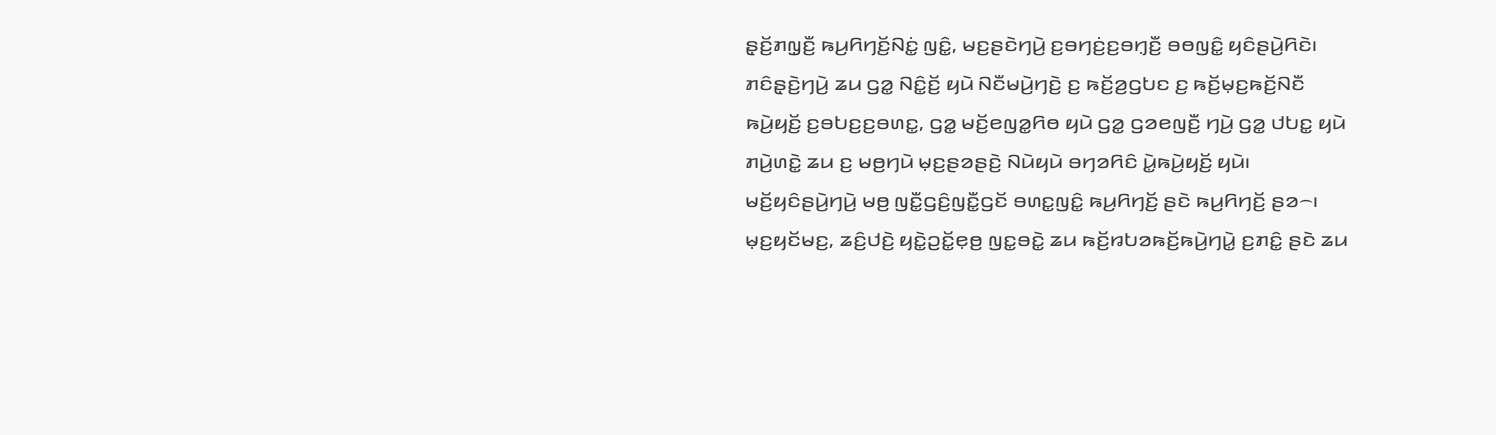ꤔ꤫ꤢꤩ꤬ꤊꤜ꤫ꤢꤪ꤬ ꤒꤣ꤬ꤖꤚꤢꤩ꤬ꤡꤢꤦ꤭ ꤜꤢꤨ꤭, ꤗꤢ꤬ꤔꤢꤧꤚꤣꤧ꤬ ꤢ꤬ꤋꤚꤢꤦ꤬ꤢ꤬ꤋꤚ꤫ꤢꤪ꤬ ꤋꤥꤜꤢꤨ꤭ ꤟꤢꤨꤔꤣꤧ꤬ꤖꤢꤧ꤯
ꤊꤢꤨꤔ꤫ꤢꤧ꤬ꤚꤣꤧ꤬ ꤘꤣ ꤞꤤ꤭ ꤡꤢꤨ꤭ꤢꤩ꤬ ꤟꤣꤧ ꤡꤢꤪꤗꤣꤧ꤬ꤚꤢꤧ꤬ ꤢ꤬ ꤒꤢꤩ꤬ꤤ꤬ꤞꤝꤢ ꤢ꤬ ꤒꤢꤩ꤬ꤗ꤫ꤢ꤬ꤒꤢꤩ꤬ꤡꤢꤪ ꤒꤣꤧ꤬ꤟꤢꤩ꤬ ꤢ꤬ꤋꤝꤢ꤬ꤢ꤬ꤋꤛꤢ꤭, ꤞꤤ꤭ ꤗꤢꤩ꤬ꤕꤜꤤ꤭ꤖꤥ ꤟꤣꤧ ꤞꤤ꤭ ꤞꤤꤕꤜꤢꤪ꤬ ꤚꤣꤧ꤬ ꤞꤤ꤭ ꤓꤝꤢ꤭ ꤟꤣꤧ ꤊꤣꤧ꤬ꤛꤢꤧ꤭ ꤘꤣ ꤢ꤬ ꤗꤥ꤬ꤚꤣꤧ ꤗ꤫ꤢ꤬ꤔꤤꤔꤢꤧ꤬ ꤡꤣꤧꤟꤣꤧ ꤋꤚꤤꤖꤢꤨ ꤣꤧ꤭ꤒꤣꤧ꤬ꤟꤢꤩ꤬ ꤟꤣꤧ꤯ ꤗꤢꤩ꤬ꤟꤢꤨꤔꤣꤧ꤬ꤚꤣꤧ꤬ ꤗꤥ꤬ ꤜꤢꤪ꤭ꤞꤢꤨ꤬ꤜꤢꤪ꤭ꤞꤢꤩ ꤋꤛꤢ꤭ꤜꤢꤨ꤭ ꤒꤣ꤬ꤖꤚꤢꤩ꤬ ꤔꤢꤧ ꤒꤣ꤬ꤖꤚꤢꤩ꤬ ꤔꤤ꤮꤯
ꤗ꤫ꤢ꤬ꤟꤢꤩꤗꤢ꤬, ꤘꤢꤨ꤬ꤓꤢꤧ꤬ ꤟꤢꤧ꤭ꤑꤢꤩ꤭ꤕ꤫ꤥ꤬ ꤜꤢ꤭ꤋꤢꤧ꤭ ꤘꤣ ꤒꤢꤩ꤬ꤙꤝꤤꤒꤢꤩ꤬ꤒꤣꤧ꤬ꤚꤣꤧ꤭ ꤢ꤬ꤊꤢꤨ꤭ ꤔꤢꤧ ꤘꤣ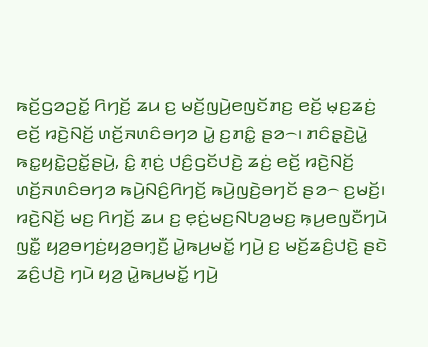ꤒꤢꤩ꤬ꤞꤤꤑꤢꤩ꤭ ꤖꤚꤢꤩ꤬ ꤘꤣ ꤢ꤬ ꤗꤢꤩ꤬ꤜꤣꤧ꤬ꤕꤜꤢꤩꤊꤢ꤬ ꤕꤢꤩ꤬ ꤗ꤫ꤢ꤬ꤘꤢꤦ꤬ ꤕꤢꤩ꤬ ꤙꤢꤧ꤬ꤡꤢꤩ꤬ ꤛꤢꤩ꤬ꤏꤛꤢꤨꤋꤚꤤ ꤣꤧ꤭ ꤢ꤬ꤊꤢꤨ꤭ ꤔꤤ꤮꤯ ꤊꤢꤨꤔ꤫ꤢꤧ꤬ꤣꤧ꤭ ꤒꤢ꤭ꤟꤢꤧ꤭ꤑꤢꤩ꤭ꤔꤣꤧ꤬, ꤢꤨ꤭ ꤊ꤫ꤢꤦ꤬ ꤓꤢꤨ꤬ꤞꤢꤩꤓꤢꤧ꤬ ꤘꤢꤦ꤬ ꤕꤢꤩ꤬ ꤙꤢꤧ꤬ꤡꤢꤩ꤬ ꤛꤢꤩ꤬ꤏꤛꤢꤨꤋꤚꤤ ꤒꤣꤧ꤬ꤡꤢꤨ꤬ꤖꤚꤢꤩ꤬ ꤒꤣꤧ꤬ꤜꤢꤧ꤬ꤋꤚꤢꤩ ꤔꤤ꤮ ꤢ꤬ꤗꤢꤩ꤬꤯
ꤙꤢꤧ꤬ꤡꤢꤩ꤬ ꤗꤢ꤬ ꤖꤚꤢꤩ꤬ ꤘꤣ ꤢ꤬ ꤕ꤫ꤢꤦ꤬ꤗꤢ꤬ꤡꤝꤤ꤬ꤗꤢ꤬ ꤒ꤫ꤣ꤬ꤕꤜꤢꤪꤚꤣꤧ ꤜꤢꤪ꤭ ꤟꤤ꤬ꤋꤚꤢꤦ꤬ꤟꤤ꤬ꤋꤚ꤫ꤢꤪ꤬ ꤣꤧ꤭ꤒꤣ꤬ꤗꤢꤩ꤭ ꤚꤣꤧ꤬ ꤢ꤬ ꤗꤢꤩ꤬ꤘꤢꤨ꤬ꤓꤢꤧ꤬ ꤔꤢꤧ ꤘꤢꤨ꤬ꤓꤢꤧ꤬ ꤚꤣꤧ ꤟꤤ꤬ ꤣꤧ꤭ꤒꤣ꤬ꤗꤢꤩ꤭ ꤚꤣꤧ꤬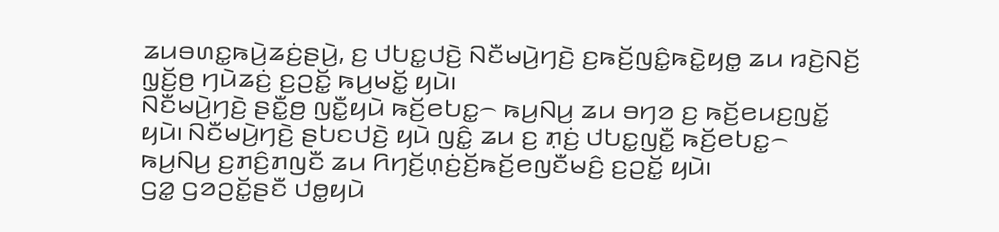ꤘꤣꤋꤛꤢ꤭ꤒꤣꤧ꤬ꤘꤢꤦ꤬ꤔꤣꤧ꤬, ꤢ꤬ ꤓꤝꤢ꤭ꤓꤢꤧ꤬ ꤡꤢꤪꤗꤣꤧ꤬ꤚꤢꤧ꤬ ꤢ꤬ꤒꤢꤩ꤬ꤜꤢꤨ꤭ꤒꤢꤧ꤭ꤟꤥ꤭ ꤘꤣ ꤙꤢꤧ꤬ꤡꤢꤩ꤬ ꤜ꤫ꤢꤩ꤬ꤥ꤬ ꤚꤣꤧꤘꤢꤦ꤬ ꤢ꤬ꤑꤢꤩ꤭ ꤒꤣ꤬ꤗꤢꤩ꤭ ꤟꤣꤧ꤯
ꤡꤢꤪꤗꤣꤧ꤬ꤚꤢꤧ꤬ ꤔꤢꤪ꤭ꤥ꤬ ꤜꤢꤪ꤭ꤟꤣꤧ ꤒꤢꤩ꤬ꤕꤝꤢ꤭꤮ ꤒꤣ꤬ꤡꤣ꤬ ꤘꤣ ꤋꤚꤤ ꤢ꤬ ꤒꤢꤩ꤬ꤕꤣꤢ꤬ꤜꤢꤩ꤭ ꤟꤣꤧ꤯ ꤡꤢꤪꤗꤣꤧ꤬ꤚꤢꤧ꤬ ꤔꤝꤢꤓꤢꤧ꤬ ꤟꤣꤧ ꤜꤢꤨ꤭ ꤘꤣ ꤢ꤬ ꤊ꤫ꤢꤦ꤬ ꤓꤝꤢ꤭ꤜꤢꤪ꤭ ꤒꤢꤩ꤬ꤕꤝꤢ꤭꤮ ꤒꤣ꤬ꤡꤣ꤬ ꤢ꤬ꤊꤢꤨ꤬ꤊꤜꤢꤪ ꤘꤣ ꤖꤚꤢꤩ꤬ꤛ꤫ꤢꤦ꤬ꤢꤩ꤬ꤒꤢꤩ꤬ꤕꤜꤢꤪꤗꤢꤨ꤬ ꤢ꤬ꤑꤢꤩ꤭ ꤟꤣꤧ꤯
ꤞꤤ꤭ ꤞꤤꤑꤢꤩ꤭ꤔꤢꤪ ꤓꤥ꤭ꤟꤣꤧ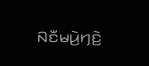ꤡꤢꤪꤗꤣꤧ꤬ꤚꤢꤧ꤬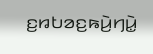ꤢ꤬ꤙꤝꤤꤢ꤬ꤒꤣꤧ꤬ꤚꤣꤧ꤭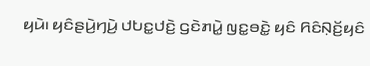ꤟꤣꤧ꤯ ꤟꤢꤨꤔꤣꤧ꤬ꤚꤣꤧ꤬ ꤓꤝꤢ꤭ꤓꤢꤧ꤬ ꤞꤢꤧꤊꤣꤧ꤭ ꤜꤢ꤭ꤋꤢꤧ꤭ ꤟꤢꤨ ꤖꤢꤨꤡ꤫ꤢꤩ꤬ꤟꤢꤨ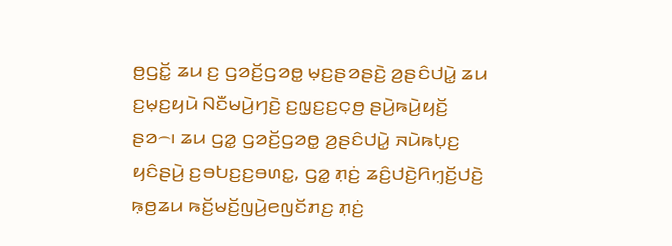ꤥ꤬ꤞꤢꤩ꤭ ꤘꤣ ꤢ꤬ ꤞꤤꤢꤩ꤬ꤞꤤꤥ꤭ ꤗ꤫ꤢ꤬ꤔꤤꤔꤢꤧ꤬ ꤤ꤬ꤔꤢꤨꤓꤣꤧ꤭ ꤘꤣ ꤢ꤬ꤗ꤫ꤢ꤬ꤟꤣꤧ ꤡꤢꤪꤗꤣꤧ꤬ꤚꤢꤧ꤬ ꤢ꤬ꤜ꤫ꤢ꤬ꤢ꤬ꤍ꤫ꤥ꤬ ꤔꤣꤧ꤬ꤒꤣꤧ꤬ꤟꤢꤩ꤬ ꤔꤤ꤮꤯ ꤘꤣ ꤞꤤ꤭ ꤞꤤꤢꤩ꤬ꤞꤤꤥ꤭ ꤤ꤬ꤔꤢꤨꤓꤣꤧ꤭ ꤏꤣꤧꤒꤝ꤫ꤢ꤬ ꤟꤢꤨꤔꤣꤧ꤬ ꤢ꤬ꤋꤝꤢ꤬ꤢ꤬ꤋꤛꤢ꤭, ꤞꤤ꤭ ꤊ꤫ꤢꤦ꤬ ꤘꤢꤨ꤬ꤓꤢꤧ꤬ꤖꤚ꤫ꤢꤩ꤬ꤓꤢꤧ꤬ ꤒ꤫ꤥ꤬ꤘꤣ ꤒꤢꤩ꤬ꤗꤢꤩ꤬ꤜꤣꤧ꤬ꤕꤜꤢꤩꤊꤢ꤬ ꤊ꤫ꤢꤦ꤬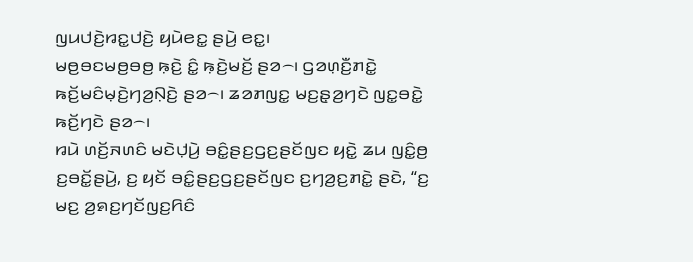ꤜꤣꤓꤢꤧ꤬ꤙꤢ꤭ꤓꤢꤧ꤬ ꤟꤣꤧꤕꤢ꤭ ꤔꤣꤧ꤬ ꤕꤢ꤭꤯
ꤗꤥ꤬ꤋꤢꤗꤥ꤬ꤋꤥ꤬ ꤒ꤫ꤢꤧ꤬ ꤢꤨ꤭ ꤒ꤫ꤢꤧ꤬ꤗꤢꤩ꤬ ꤔꤤ꤮꤯ ꤞꤤꤛ꤫ꤢꤪ꤬ꤊꤢꤧ꤭ ꤒꤢꤩ꤬ꤗꤢꤨꤗ꤫ꤢꤧ꤬ꤚꤤ꤬ꤡ꤫ꤢꤧ꤬ ꤔꤤ꤮꤯ ꤘꤤꤊꤜꤢ꤭ ꤗꤢ꤬ꤔ꤫ꤤ꤬ꤚꤢꤧ ꤜꤢ꤭ꤋꤢꤧ꤭ ꤒꤢꤩ꤬ꤚꤢꤧ ꤔꤤ꤮꤯
ꤙꤣꤧ ꤛꤢꤩ꤬ꤏꤛꤢꤨ ꤗꤢꤧꤓ꤫ꤣꤧ꤬ ꤋꤢꤨ꤭ꤔꤢ꤬ꤞꤢ꤬ꤔꤢꤩꤜꤢ ꤟꤢꤧ꤭ ꤘꤣ ꤜꤢꤨ꤭ꤥ꤬ ꤢ꤬ꤋꤢꤩ꤭ꤔꤣꤧ꤬, ꤢ꤬ ꤟꤢꤩ ꤋꤢꤨ꤭ꤔꤢ꤬ꤞꤢ꤬ꤔꤢꤩꤜꤢ ꤢ꤬ꤚꤤ꤬ꤢ꤬ꤊꤢꤧ꤭ ꤔꤢꤧ, “ꤢ꤬ ꤗꤢ꤬ ꤤ꤬ꤎꤢ꤬ꤚꤢꤩꤜꤢ꤬ꤖꤢꤨ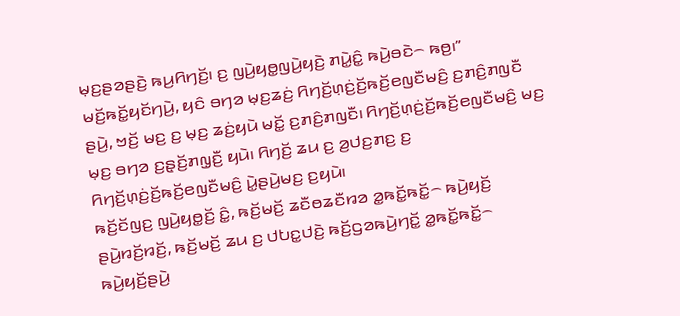ꤗ꤫ꤢ꤬ꤔꤤꤔꤢꤧ꤬ ꤒꤣ꤬ꤖꤚꤢꤩ꤬꤯ ꤢ꤬ ꤜꤣꤧ꤬ꤟꤥ꤭ꤜꤣꤧ꤬ꤟꤢꤧ꤬ ꤊꤣꤧ꤭ꤢꤨ꤭ ꤒꤣꤧ꤬ꤋꤢꤧ꤮ ꤒꤥ꤬꤯”
ꤗꤢꤩ꤬ꤒꤢꤩ꤭ꤟꤢꤩꤚꤣꤧ꤬, ꤟꤢꤨ ꤋꤚꤤ ꤗ꤫ꤢ꤬ꤘꤢꤦ꤬ ꤖꤚꤢꤩ꤬ꤛ꤫ꤢꤦ꤬ꤢꤩ꤬ꤒꤢꤩ꤬ꤕꤜꤢꤪꤗꤢꤨ꤬ ꤢ꤬ꤊꤢꤨ꤬ꤊꤜꤢꤪ ꤔꤣꤧ꤬, ꤠꤢꤩ꤬ ꤗꤢ꤬ ꤢ꤬ ꤗ꤫ꤢ꤬ ꤘꤢꤦ꤬ꤟꤣꤧ ꤗꤢꤩ꤭ ꤢ꤬ꤊꤢꤨ꤬ꤊꤜꤢꤪ꤯ ꤖꤚꤢꤩ꤬ꤛ꤫ꤢꤦ꤬ꤢꤩ꤬ꤒꤢꤩ꤬ꤕꤜꤢꤪꤗꤢꤨ꤬ ꤗꤢ꤬ ꤗ꤫ꤢ꤬ ꤋꤚꤤ ꤢ꤬ꤔ꤫ꤢꤩ꤬ꤊꤜ꤫ꤢꤪ꤬ ꤟꤣꤧ꤯ ꤖꤚꤢꤩ꤬ ꤘꤣ ꤢ꤬ ꤤ꤬ꤓꤢ꤬ꤊꤢ꤬ ꤢ꤬ ꤖꤚꤢꤩ꤬ꤛ꤫ꤢꤦ꤬ꤢꤩ꤬ꤒꤢꤩ꤬ꤕꤜꤢꤪꤗꤢꤨ꤬ ꤣꤧ꤭ꤔꤣꤧ꤬ꤗꤢ꤬ ꤢ꤬ꤟꤣꤧ꤯
ꤒꤢꤩ꤬ꤢꤩꤜꤢ꤬ ꤜꤣꤧ꤬ꤟꤥ꤭ꤢꤩ꤬ ꤢꤨ꤭, ꤒꤢꤩ꤬ꤗꤢꤩ꤬ ꤘꤢꤪꤥꤘꤢꤪꤙꤤ ꤤ꤭ꤒꤢꤩ꤭ꤒꤢꤩ꤭꤮ ꤒꤣꤧ꤬ꤟꤢꤩ꤬ ꤔꤣꤧ꤬ꤙꤢꤩ꤬ꤙꤢꤩ꤬, ꤒꤢꤩ꤬ꤗꤢꤩ꤬ ꤘꤣ ꤢ꤬ ꤓꤝꤢ꤭ꤓꤢꤧ꤬ ꤒꤢꤩ꤬ꤞꤤꤒꤣꤧ꤬ꤚꤢꤩ꤭ ꤤ꤭ꤒꤢꤩ꤭ꤒꤢꤩ꤭꤮ ꤒꤣꤧ꤬ꤟꤢꤩ꤬ꤔꤣꤧ꤬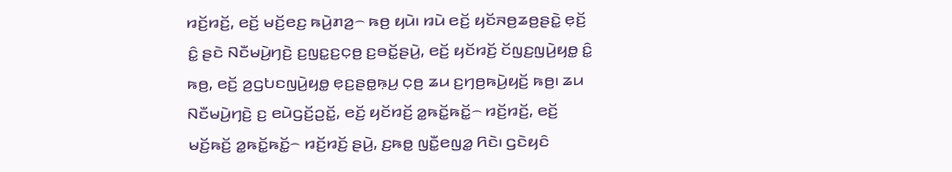ꤙꤢꤩ꤬ꤙꤢꤩ꤬, ꤕꤢꤩ꤬ ꤗꤢꤩ꤬ꤕꤢ꤬ ꤒꤣꤧ꤬ꤊꤤ꤬꤮ ꤒꤥ꤬ ꤟꤣꤧ꤯ ꤙꤣꤧ ꤕꤢꤩ꤬ ꤟꤢꤩꤏꤥ꤬ꤘꤥ꤬ꤔꤢꤧ꤭ ꤕ꤫ꤢꤩ꤬ ꤢꤨ꤭ ꤔꤢꤧ ꤡꤢꤪꤗꤣꤧ꤬ꤚꤢꤧ꤬ ꤢ꤬ꤜꤢ꤭ꤢ꤬ꤍ꤫ꤥ꤬ ꤢ꤬ꤋꤢꤩ꤭ꤔꤣꤧ꤬, ꤕꤢꤩ꤬ ꤟꤢꤩꤙꤢꤩ꤬ ꤢꤩꤜꤢ꤬ꤜꤣꤧ꤬ꤟꤥ꤭ ꤢꤨ꤭ ꤒꤥ꤬, ꤕꤢꤩ꤬ ꤤ꤬ꤞꤝꤢꤜꤣꤧ꤬ꤟꤥ꤭ ꤕ꤫ꤢ꤬ꤔꤥ꤭ꤒ꤫ꤣ꤬ ꤍ꤫ꤥ꤬ ꤘꤣ ꤢ꤬ꤚꤥ꤬ꤒꤣꤧ꤬ꤟꤢꤩ꤬ ꤒꤥ꤬꤯ ꤘꤣ ꤡꤢꤪꤗꤣꤧ꤬ꤚꤢꤧ꤬ ꤢ꤬ ꤕꤣꤧꤞꤢꤩ꤬ꤑꤢꤩ꤭, ꤕꤢꤩ꤬ ꤟꤢꤩꤙꤢꤩ꤬ ꤤ꤭ꤒꤢꤩ꤭ꤒꤢꤩ꤭꤮ ꤙꤢꤩ꤬ꤙꤢꤩ꤬, ꤕꤢꤩ꤬ ꤗꤢꤩ꤬ꤒꤢꤩ꤬ ꤤ꤭ꤒꤢꤩ꤭ꤒꤢꤩ꤭꤮ ꤙꤢꤩ꤬ꤙꤢꤩ꤬ ꤔꤣꤧ꤬, ꤢ꤬ꤒꤥ꤭ ꤜꤢꤪ꤭ꤕꤜꤤ꤭ ꤖꤢꤧ꤯ ꤞꤢꤧꤟꤢꤨ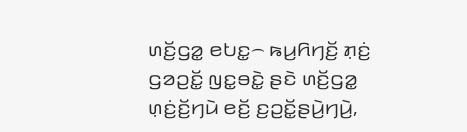ꤛꤢꤩ꤬ꤞꤤ꤭ ꤕꤝꤢ꤭꤮ ꤒꤣ꤬ꤖꤚꤢꤩ꤬ ꤊ꤫ꤢꤦ꤬ ꤞꤤꤑꤢꤩ꤭ ꤜꤢ꤭ꤋꤢꤧ꤭ ꤔꤢꤧ ꤛꤢꤩ꤬ꤞꤤ꤭ ꤛ꤫ꤢꤦ꤬ꤢꤩ꤬ꤚꤣꤧ ꤕꤢꤩ꤬ ꤢ꤬ꤑꤢꤩ꤭ꤔꤣꤧ꤬ꤚꤣꤧ꤬,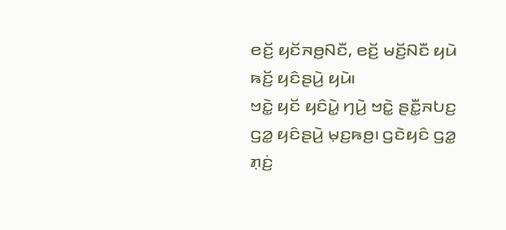ꤕꤢꤩ꤬ ꤟꤢꤩꤏꤥ꤬ꤡꤢꤪ, ꤕꤢꤩ꤬ ꤗꤢꤩ꤬ꤡꤢꤪ ꤟꤣꤧ ꤒꤢꤩ꤬ ꤟꤢꤨꤔꤣꤧ꤬ ꤟꤣꤧ꤯
ꤠꤢꤧ꤭ ꤟꤢꤩ ꤟꤢꤨꤣꤧ꤭ ꤚꤣꤧ꤬ ꤠꤢꤧ꤭ ꤔꤢꤪ꤭ꤏꤝꤢ꤬ ꤞꤤ꤭ ꤟꤢꤨꤔꤣꤧ꤬ ꤗ꤫ꤢ꤬ꤒꤥ꤬꤯ ꤞꤢꤧꤟꤢꤨ ꤞꤤ꤭ ꤊ꤫ꤢꤦ꤬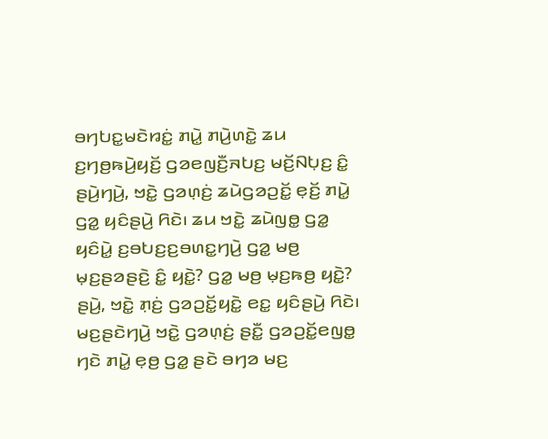ꤋꤚꤝꤢ꤭ꤗꤢꤧꤙꤢꤦ꤭ ꤊꤣꤧ꤭ ꤊꤣꤧ꤬ꤛꤢꤧ꤭ ꤘꤣ ꤢ꤬ꤚꤥ꤬ꤒꤣꤧ꤬ꤟꤢꤩ꤬ ꤞꤤꤕꤜꤢꤪ꤬ꤏꤝꤢ꤬ ꤗꤢꤩ꤬ꤡꤝ꤫ꤢ꤬ ꤢꤨ꤭ ꤔꤣꤧ꤬ꤚꤣꤧ꤬, ꤠꤢꤧ꤭ ꤞꤤꤛ꤫ꤢꤦ꤬ ꤘꤣꤧꤞꤤꤑꤢꤩ꤭ ꤕ꤫ꤢꤩ꤬ ꤊꤣꤧ꤭ ꤞꤤ꤭ ꤟꤢꤨꤔꤣꤧ꤬ ꤖꤢꤧ꤯ ꤘꤣ ꤠꤢꤧ꤭ ꤘꤣꤧꤜꤥ꤭ ꤞꤤ꤭ ꤟꤢꤨꤣꤧ꤭ ꤢ꤬ꤋꤝꤢ꤬ꤢ꤬ꤋꤛꤢ꤭ꤚꤣꤧ꤬ ꤞꤤ꤭ ꤗꤥ꤬ ꤗ꤫ꤢ꤬ꤔꤤꤔꤢꤧ꤬ ꤢꤨ꤭ ꤟꤢꤧ꤭? ꤞꤤ꤭ ꤗꤥ꤬ ꤗ꤫ꤢ꤬ꤒꤥ꤬ ꤟꤢꤧ꤭? ꤔꤣꤧ꤬, ꤠꤢꤧ꤭ ꤊ꤫ꤢꤦ꤬ ꤞꤤꤑꤢꤩ꤭ꤟꤢꤧ꤭ ꤕꤢ꤭ ꤟꤢꤨꤔꤣꤧ꤬ ꤖꤢꤧ꤯
ꤗꤢ꤬ꤔꤢꤧꤚꤣꤧ꤬ ꤠꤢꤧ꤭ ꤞꤤꤛ꤫ꤢꤦ꤬ ꤔꤢꤪ꤭ ꤞꤤꤑꤢꤩ꤭ꤕꤜꤥ꤭ ꤚꤢꤧ ꤊꤣꤧ꤭ ꤕ꤫ꤥ꤬ ꤞꤤ꤭ ꤔꤢꤧ ꤋꤚꤤ ꤗꤢ꤬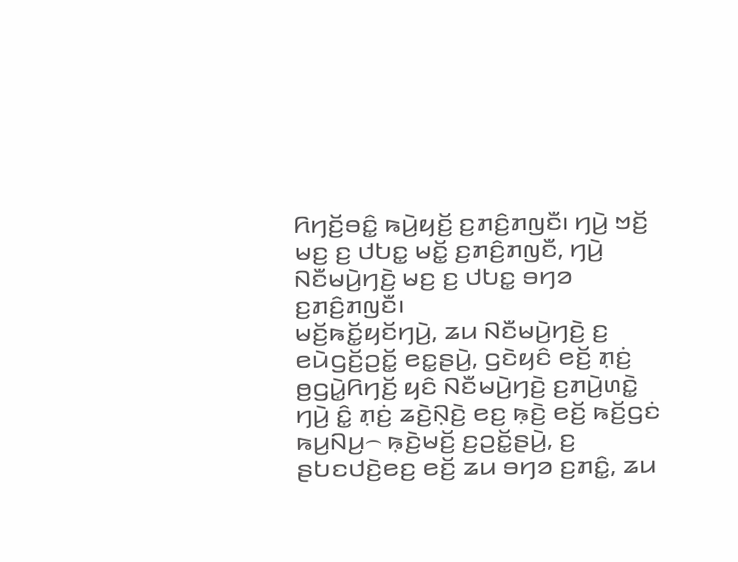ꤖꤚꤢꤩ꤬ꤋꤢꤨ꤭ ꤒꤣꤧ꤬ꤟꤢꤩ꤬ ꤢ꤬ꤊꤢꤨ꤬ꤊꤜꤢꤪ꤯ ꤚꤣꤧ꤬ ꤠꤢꤩ꤬ ꤗꤢ꤬ ꤢ꤬ ꤓꤝꤢ꤭ ꤗꤢꤩ꤭ ꤢ꤬ꤊꤢꤨ꤬ꤊꤜꤢꤪ, ꤚꤣꤧ꤬ ꤡꤢꤪꤗꤣꤧ꤬ꤚꤢꤧ꤬ ꤗꤢ꤬ ꤢ꤬ ꤓꤝꤢ꤭ ꤋꤚꤤ ꤢ꤬ꤊꤢꤨ꤬ꤊꤜꤢꤪ꤯
ꤗꤢꤩ꤬ꤒꤢꤩ꤭ꤟꤢꤩꤚꤣꤧ꤬, ꤘꤣ ꤡꤢꤪꤗꤣꤧ꤬ꤚꤢꤧ꤬ ꤢ꤬ ꤕꤣꤧꤞꤢꤩ꤬ꤑꤢꤩ꤭ ꤕꤢ꤭ꤔꤣꤧ꤬, ꤞꤢꤧꤟꤢꤨ ꤕꤢꤩ꤬ ꤊ꤫ꤢꤦ꤬ ꤥ꤬ꤞꤣꤧ꤭ꤖꤚꤢꤩ꤬ ꤟꤢꤨ ꤡꤢꤪꤗꤣꤧ꤬ꤚꤢꤧ꤬ ꤢ꤬ꤊꤣꤧ꤬ꤛꤢꤧ꤭ ꤚꤣꤧ꤬ ꤢꤨ꤭ ꤊ꤫ꤢꤦ꤬ ꤘꤢꤧ꤬ꤡ꤫ꤢꤧ꤬ ꤕꤢ꤬ ꤒ꤫ꤢꤧ꤬ ꤕꤢꤩ꤬ ꤒꤢꤩ꤬ꤞꤢꤦ ꤒꤣ꤬ꤡꤣ꤬꤮ ꤒ꤫ꤢꤧ꤬ꤗꤢꤩ꤬ ꤢ꤬ꤑꤢꤩ꤭ꤔꤣꤧ꤬, ꤢ꤬ ꤔꤝꤢꤓꤢꤧ꤬ꤕꤢ꤬ ꤕꤢꤩ꤬ ꤘꤣ ꤋꤚꤤ ꤢ꤬ꤊꤢꤨ꤭, ꤘꤣ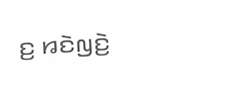ꤢ꤬ ꤙꤢꤧꤜꤢꤧ꤬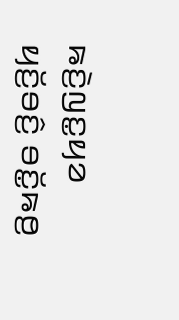ꤒꤢꤧ꤬ꤜꤢ꤭ꤟꤤ ꤟꤢꤩ꤬ꤋꤢꤨ꤬ ꤋꤢꤩ꤭ꤒꤥ꤬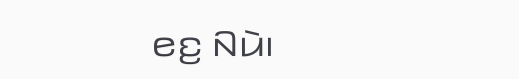ꤕꤢ꤬ ꤡꤣꤧ꤯